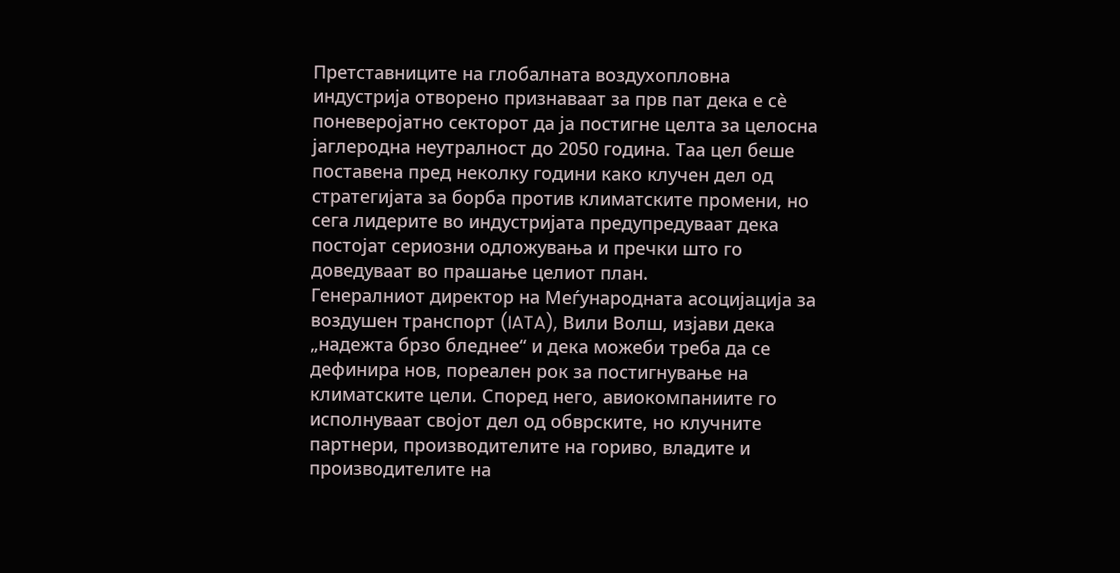Претставниците на глобалната воздухопловна индустрија отворено признаваат за прв пат дека е сè поневеројатно секторот да ја постигне целта за целосна јаглеродна неутралност до 2050 година. Таа цел беше поставена пред неколку години како клучен дел од стратегијата за борба против климатските промени, но сега лидерите во индустријата предупредуваат дека постојат сериозни одложувања и пречки што го доведуваат во прашање целиот план.
Генералниот директор на Меѓународната асоцијација за воздушен транспорт (IATA), Вили Волш, изјави дека „надежта брзо бледнее“ и дека можеби треба да се дефинира нов, пореален рок за постигнување на климатските цели. Според него, авиокомпаниите го исполнуваат својот дел од обврските, но клучните партнери, производителите на гориво, владите и производителите на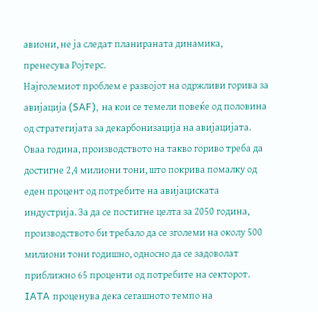авиони, не ја следат планираната динамика, пренесува Ројтерс.
Најголемиот проблем е развојот на одржливи горива за авијација (SAF), на кои се темели повеќе од половина од стратегијата за декарбонизација на авијацијата. Оваа година, производството на такво гориво треба да достигне 2,4 милиони тони, што покрива помалку од еден процент од потребите на авијациската индустрија. За да се постигне целта за 2050 година, производството би требало да се зголеми на околу 500 милиони тони годишно, односно да се задоволат приближно 65 проценти од потребите на секторот. IATA проценува дека сегашното темпо на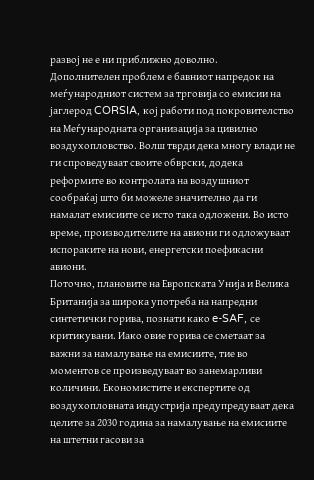развој не е ни приближно доволно.
Дополнителен проблем е бавниот напредок на меѓународниот систем за трговија со емисии на јаглерод CORSIA, кој работи под покровителство на Меѓународната организација за цивилно воздухопловство. Волш тврди дека многу влади не ги спроведуваат своите обврски, додека реформите во контролата на воздушниот сообраќај што би можеле значително да ги намалат емисиите се исто така одложени. Во исто време, производителите на авиони ги одложуваат испораките на нови, енергетски поефикасни авиони.
Поточно, плановите на Европската Унија и Велика Британија за широка употреба на напредни синтетички горива, познати како e-SAF, се критикувани. Иако овие горива се сметаат за важни за намалување на емисиите, тие во моментов се произведуваат во занемарливи количини. Економистите и експертите од воздухопловната индустрија предупредуваат дека целите за 2030 година за намалување на емисиите на штетни гасови за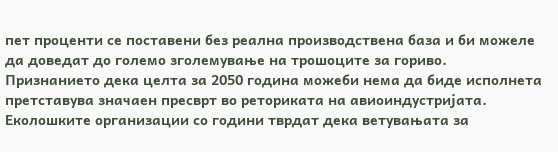пет проценти се поставени без реална производствена база и би можеле да доведат до големо зголемување на трошоците за гориво.
Признанието дека целта за 2050 година можеби нема да биде исполнета претставува значаен пресврт во реториката на авиоиндустријата. Еколошките организации со години тврдат дека ветувањата за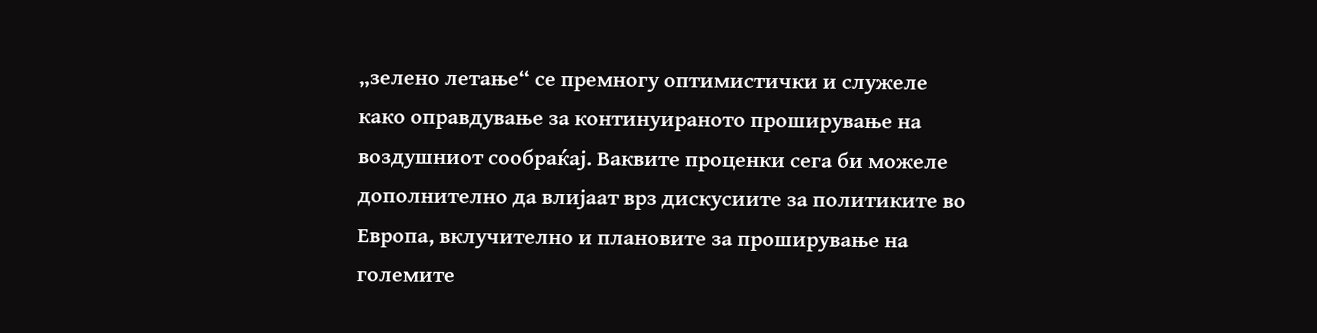„зелено летање“ се премногу оптимистички и служеле како оправдување за континуираното проширување на воздушниот сообраќај. Ваквите проценки сега би можеле дополнително да влијаат врз дискусиите за политиките во Европа, вклучително и плановите за проширување на големите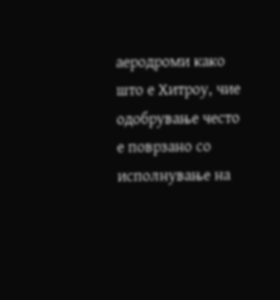аеродроми како што е Хитроу, чие одобрување често е поврзано со исполнување на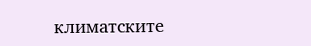климатските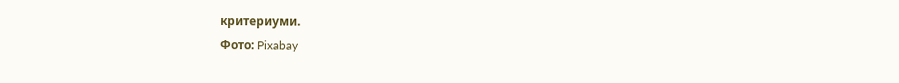критериуми.
Фото: Pixabay